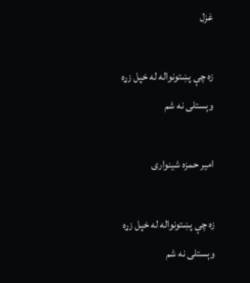غزل

زه چې پښتونواله له خپل زړه وېستلی نه شم

امیر حمزه شینواری

زه چې پښتونواله له خپل زړه وېستلی نه شم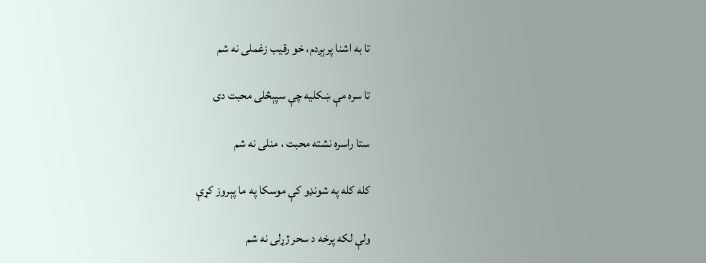تا به اشنا پرېږدم، خو رقيب زغملی نه شم

تا سره مې ښکليه چې سپېڅلی محبت دی

ستا راسره نشته محبت ، منلی نه شم

کله کله په شونډو کې موسکا په ما پېروز کړې

ولې لکه پرخه د سحر ژړلی نه شم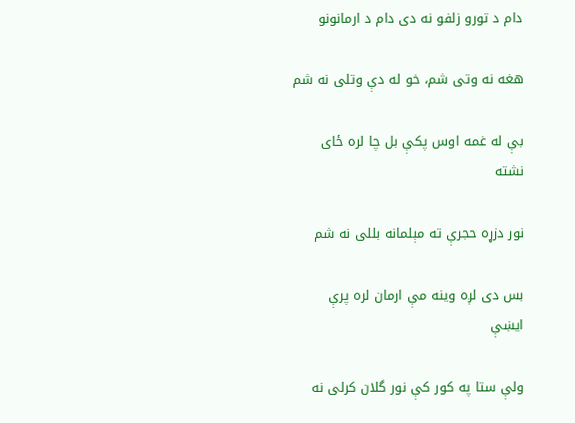دام د تورو زلفو نه دی دام د ارمانونو

هغه نه وتی شم، خو له دې وتلی نه شم

بې له غمه اوس پکې بل چا لره ځای نشته

نور دزړه حجرې ته مېلمانه بللی نه شم

بس دی لږه وينه مې ارمان لره پرې ايښې

ولې ستا په کور کې نور گلان کرلی نه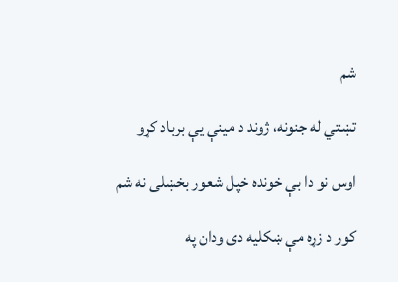شم

تښتي له جنونه، ژوند د مينې يې برباد کړو

اوس نو دا بې خونده خپل شعور بخښلی نه شم

کور د زړه مې ښکليه دی ودان په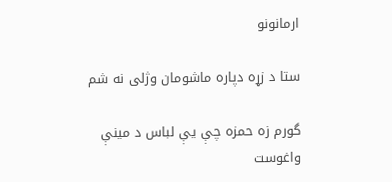ارمانونو

ستا د زړه دپاره ماشومان وژلی نه شم

گورم زه حمزه چې يې لباس د مينې واغوست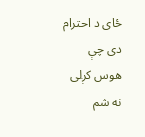ځای د احترام دی چې هوس کږلی نه شم